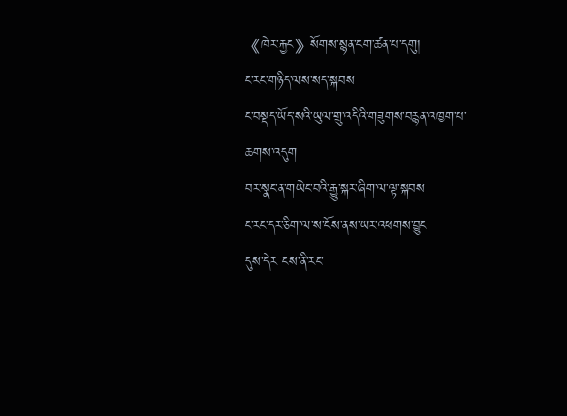《ཁེར་རྐྱང》སོགས་སྙན་ངག་ཚན་པ་དགུ།
ང་རང་གཉིད་ལས་སད་སྐབས
ང་བསྡད་ཡོད་སའི་ཡུལ་གྲུ་འདིའི་གཟུགས་བརྙན་འཁྱག་པ་ཆགས་འདུག
བར་སྣང་ན་གཡེང་བའི་རྒྱུ་སྐར་ཞིག་ལ་ལྟ་སྐབས
ང་རང་དར་ཅིག་ལ་ས་ངོས་ནས་ཡར་འཕགས་བྱུང
དུས་དེར ངས་ནི་རང་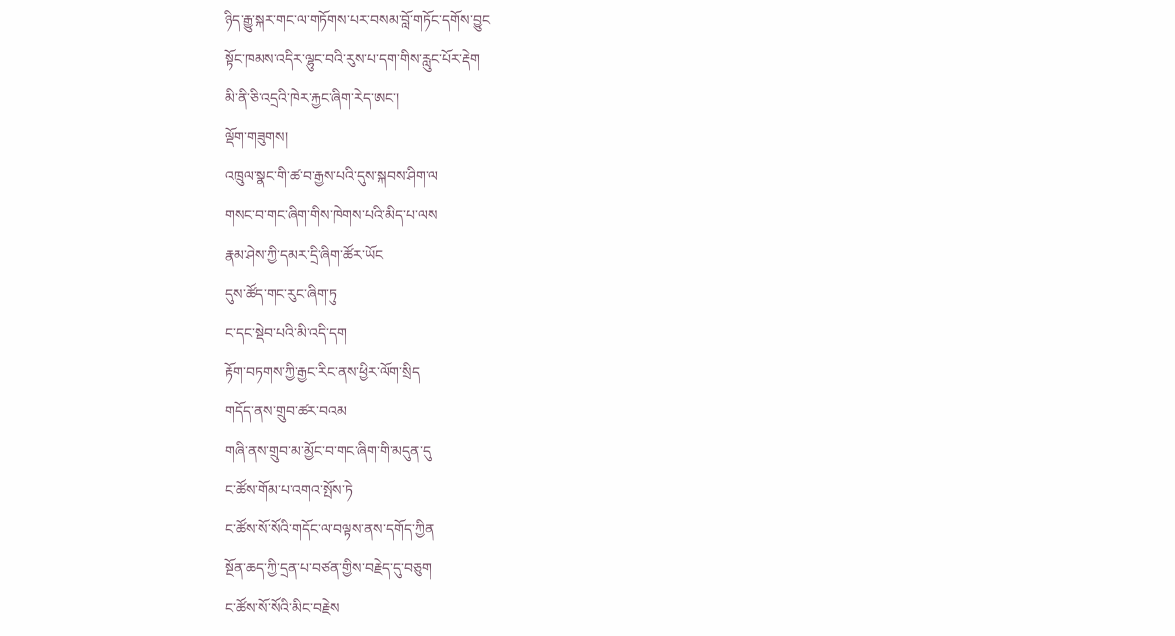ཉིད་རྒྱུ་སྐར་གང་ལ་གཏོགས་པར་བསམ་བློ་གཏོང་དགོས་བྱུང
སྟོང་ཁམས་འདིར་ལྷུང་བའི་རུས་པ་དག་གིས་རླུང་པོར་རྡེག
མི་ནི་ཅི་འདྲའི་ཁེར་རྐྱང་ཞིག་རེད་ཨང་།
ལྡོག་གཟུགས།
འཁྲུལ་སྣང་གི་ཚ་བ་རྒྱས་པའི་དུས་སྐབས་ཤིག་ལ
གསང་བ་གང་ཞིག་གིས་ཁེགས་པའི་མིད་པ་ལས
རྣམ་ཤེས་ཀྱི་དམར་དྲི་ཞིག་ཚོར་ཡོང
དུས་ཚོད་གང་རུང་ཞིག་ཏུ
ང་དང་སྡེབ་པའི་མི་འདི་དག
རྟོག་བཏགས་ཀྱི་རྒྱང་རིང་ནས་ཕྱིར་ལོག་སྲིད
གདོད་ནས་གྲུབ་ཚར་བའམ
གཞི་ནས་གྲུབ་མ་མྱོང་བ་གང་ཞིག་གི་མདུན་དུ
ང་ཚོས་གོམ་པ་འགའ་སྤོས་ཏེ
ང་ཚོས་སོ་སོའི་གདོང་ལ་བལྟས་ནས་དགོད་ཀྱིན
སྔོན་ཆད་ཀྱི་དྲན་པ་བཙན་གྱིས་བརྗེད་དུ་བཅུག
ང་ཚོས་སོ་སོའི་མིང་བརྗེས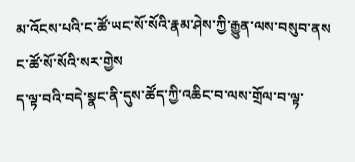མ་འོངས་པའི་ང་ཚོ་ཡང་སོ་སོའི་རྣམ་ཤེས་ཀྱི་རྒྱུན་ལས་བསུབ་ནས
ང་ཚོ་སོ་སོའི་སར་གྱེས
ད་ལྟ་བའི་བདེ་སྣང་ནི་དུས་ཚོད་ཀྱི་འཆིང་བ་ལས་གྲོལ་བ་ལྟ་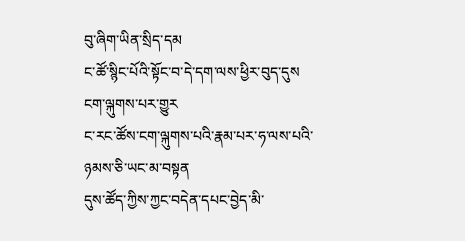བུ་ཞིག་ཡིན་སྲིད་དམ
ང་ཚོ་སྙིང་པོའི་སྟོང་བ་དེ་དག་ལས་ཕྱིར་བུད་དུས
ངག་ལྐུགས་པར་གྱུར
ང་རང་ཚོས་ངག་ལྐུགས་པའི་རྣམ་པར་ཧ་ལས་པའི་ཉམས་ཅི་ཡང་མ་བསྟན
དུས་ཚོད་ཀྱིས་ཀྱང་བདེན་དཔང་བྱེད་མི་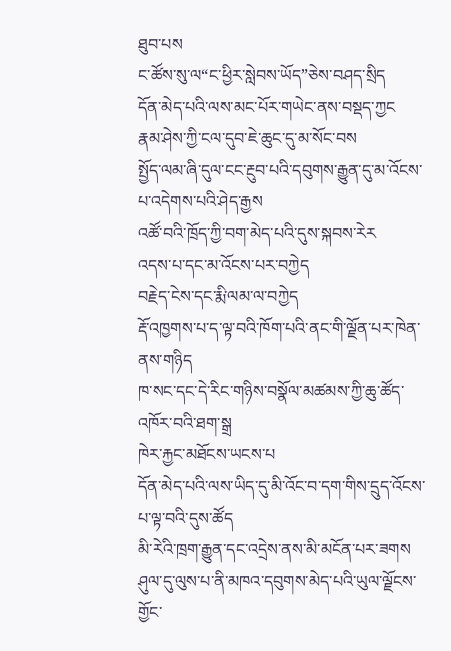ཐུབ་པས
ང་ཚོས་སུ་ལ“ང་ཕྱིར་སླེབས་ཡོད”ཅེས་བཤད་སྲིད
དོན་མེད་པའི་ལས་མང་པོར་གཡེང་ནས་བསྡད་ཀྱང
རྣམ་ཤེས་ཀྱི་ངལ་དུབ་ཇེ་ཆུང་དུ་མ་སོང་བས
སྤྱོད་ལམ་ཞི་དུལ་ངང་རྔུབ་པའི་དབུགས་རྒྱུན་དུ་མ་འོངས་པ་འདེགས་པའི་ཤེད་རྒྱས
འཚོ་བའི་ཁྲོད་ཀྱི་བག་མེད་པའི་དུས་སྐབས་རེར
འདས་པ་དང་མ་འོངས་པར་བཀྱེད
བརྗེད་ངེས་དང་རྨི་ལམ་ལ་བཀྱེད
རྡོ་འཁྱགས་པ་ད་ལྟ་བའི་ཁོག་པའི་ནང་གི་ལྗོན་པར་ཁེན་ནས་གཉིད
ཁ་སང་དང་དེ་རིང་གཉིས་བསྣོལ་མཚམས་ཀྱི་ཆུ་ཚོད་འཁོར་བའི་ཐག་སྒྲ
ཁེར་རྐྱང་མཐོངས་ཡངས་པ
དོན་མེད་པའི་ལས་ཡིད་དུ་མི་འོང་བ་དག་གིས་དྲུད་འོངས་པ་ལྟ་བའི་དུས་ཚོད
མི་རེའི་ཁྲག་རྒྱུན་དང་འདྲེས་ནས་མི་མངོན་པར་ཟགས
ཤུལ་དུ་ལུས་པ་ནི་མཁའ་དབུགས་མེད་པའི་ཡུལ་ལྗོངས་གྱོང་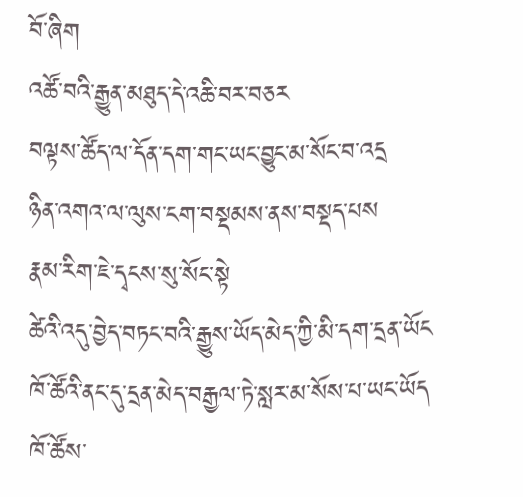བོ་ཞིག
འཚོ་བའི་རྒྱུན་མཐུད་དེ་འཆི་བར་བཅར
བལྟས་ཚོད་ལ་དོན་དག་གང་ཡང་བྱུང་མ་སོང་བ་འདྲ
ཉིན་འགའ་ལ་ལུས་ངག་བསྡམས་ནས་བསྡད་པས
རྣམ་རིག་ཇེ་དྭངས་སུ་སོང་སྟེ
ཚེའི་འདུ་བྱེད་བཏང་བའི་རྒྱུས་ཡོད་མེད་ཀྱི་མི་དག་དྲན་ཡོང
ཁོ་ཚོའི་ནང་དུ་དྲན་མེད་བརྒྱལ་ཏེ་སླར་མ་སོས་པ་ཡང་ཡོད
ཁོ་ཚོས་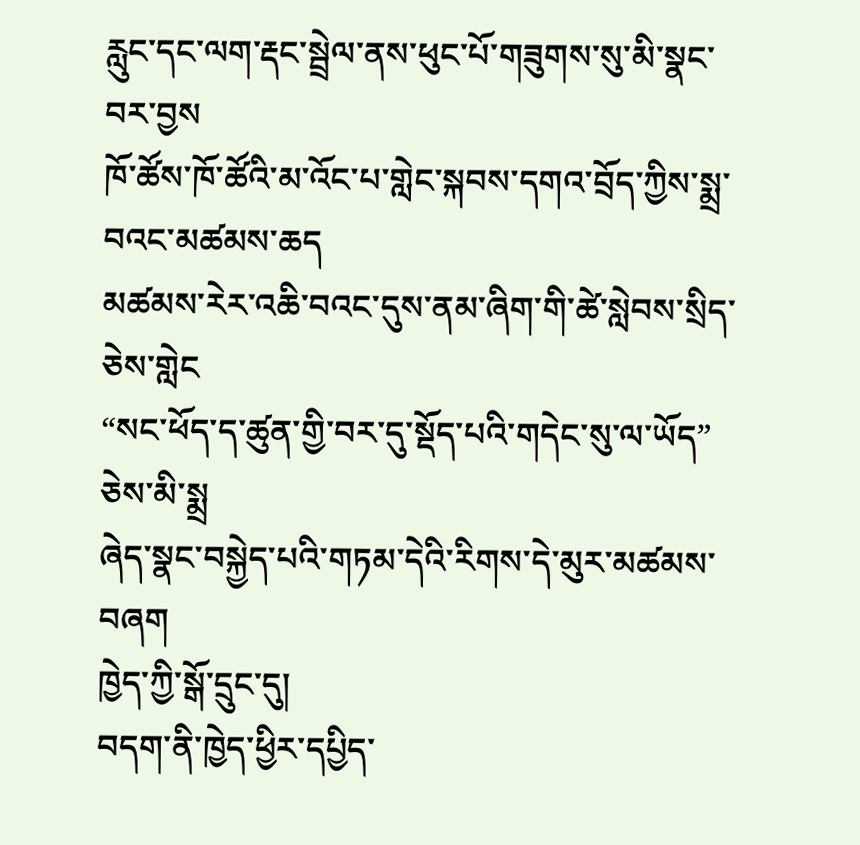རླུང་དང་ལག་རྡང་སྦྲེལ་ནས་ཕུང་པོ་གཟུགས་སུ་མི་སྣང་བར་བྱས
ཁོ་ཚོས་ཁོ་ཚོའི་མ་འོང་པ་གླེང་སྐབས་དགའ་བྲོད་ཀྱིས་སྨྲ་བའང་མཚམས་ཆད
མཚམས་རེར་འཆི་བའང་དུས་ནམ་ཞིག་གི་ཚེ་སླེབས་སྲིད་ཅེས་གླེང
“སང་ཕོད་ད་ཚུན་གྱི་བར་དུ་སྡོད་པའི་གདེང་སུ་ལ་ཡོད” ཅེས་མི་སྨྲ
ཞེད་སྣང་བསྐྱེད་པའི་གཏམ་དེའི་རིགས་དེ་མུར་མཚམས་བཞག
ཁྱེད་ཀྱི་སྒོ་དྲུང་དུ།
བདག་ནི་ཁྱེད་ཕྱིར་དཔྱིད་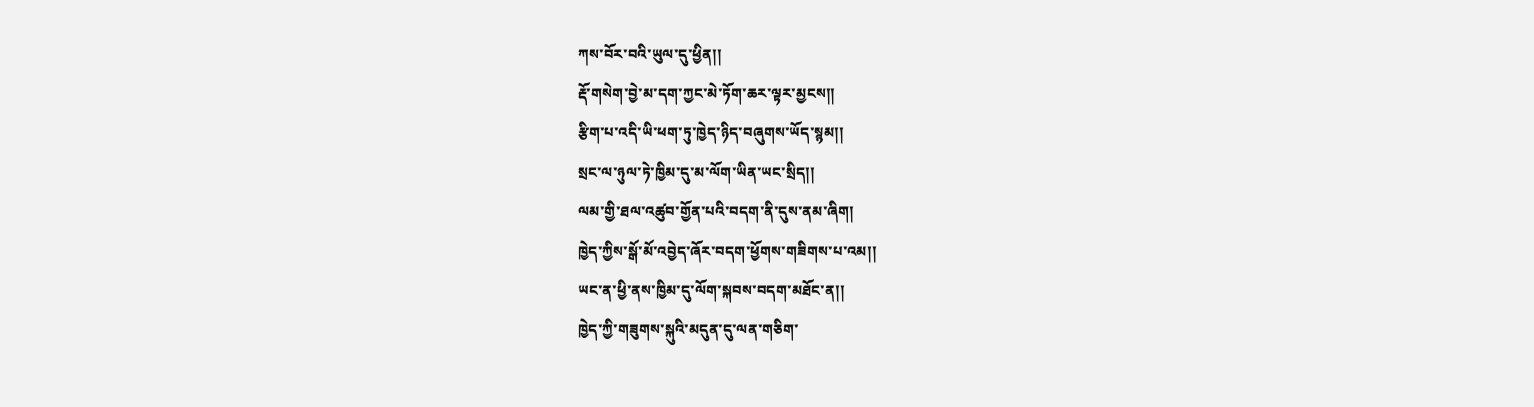ཀས་བོར་བའི་ཡུལ་དུ་ཕྱིན།།
རྡོ་གསེག་བྱེ་མ་དག་ཀྱང་མེ་ཏོག་ཆར་ལྟར་མྱངས།།
རྩིག་པ་འདི་ཡི་ཕག་ཏུ་ཁྱེད་ཉིད་བཞུགས་ཡོད་སྙམ།།
སྲང་ལ་ཉུལ་ཏེ་ཁྱིམ་དུ་མ་ལོག་ཡིན་ཡང་སྲིད།།
ལམ་གྱི་ཐལ་འཚུབ་གྱོན་པའི་བདག་ནི་དུས་ནམ་ཞིག།
ཁྱེད་ཀྱིས་སྒོ་མོ་འབྱེད་ཞོར་བདག་ཕྱོགས་གཟིགས་པ་འམ།།
ཡང་ན་ཕྱི་ནས་ཁྱིམ་དུ་ལོག་སྐབས་བདག་མཐོང་ན།།
ཁྱེད་ཀྱི་གཟུགས་སྐུའི་མདུན་དུ་ལན་གཅིག་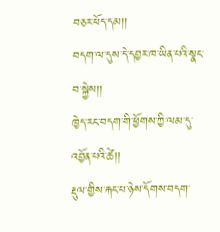བཅར་ཕོད་དམ།།
བདག་ལ་དུས་དེ་དབྱར་ཁ་ཡིན་པའི་སྣང་བ་སྐྱེས།།
ཁྱེད་རང་བདག་གི་ཕྱོགས་ཀྱི་ལམ་དུ་འབྱོན་པའི་ཚེ།།
རྡུལ་གྱིས་རྐང་པ་ཉེས་དོགས་བདག་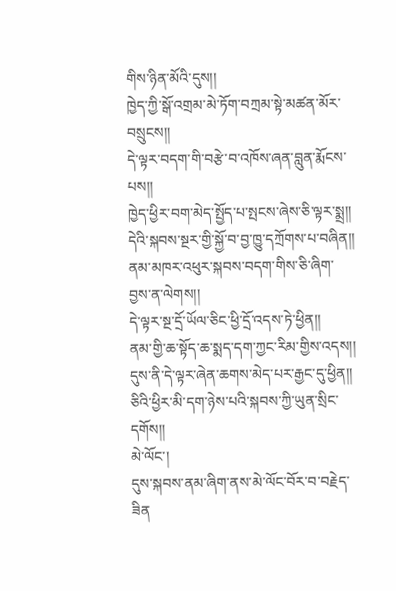གིས་ཉིན་མོའི་དུས།།
ཁྱེད་ཀྱི་སྒོ་འགྲམ་མེ་ཏོག་བཀྲམ་སྟེ་མཚན་མོར་བསྲུངས།།
དེ་ལྟར་བདག་གི་བརྩེ་བ་འཁོས་ཞན་བླུན་རྨོངས་པས།།
ཁྱེད་ཕྱིར་བག་མེད་སྤྱོད་པ་སྤངས་ཞེས་ཅི་ལྟར་སྨྲ།།
དེའི་སྐབས་སྔར་གྱི་སྐྱོ་བ་བྱ་ཁྱུ་དཀྲོགས་པ་བཞིན།།
ནམ་མཁར་འཕུར་སྐབས་བདག་གིས་ཅི་ཞིག་བྱས་ན་ལེགས།།
དེ་ལྟར་སྔ་དྲོ་ཡོལ་ཅིང་ཕྱི་དྲོ་འདས་ཏེ་ཕྱིན།།
ནམ་གྱི་ཆ་སྟོད་ཆ་སྨད་དག་ཀྱང་རིམ་གྱིས་འདས།།
དུས་ནི་དེ་ལྟར་ཞེན་ཆགས་མེད་པར་རྒྱང་དུ་ཕྱིན།།
ཅིའི་ཕྱིར་མི་དག་ཉེས་པའི་སྐབས་ཀྱི་ཡུན་སྲིང་དགོས།།
མེ་ལོང་།
དུས་སྐབས་ནམ་ཞིག་ནས་མེ་ལོང་བོར་བ་བརྗེད་ཟིན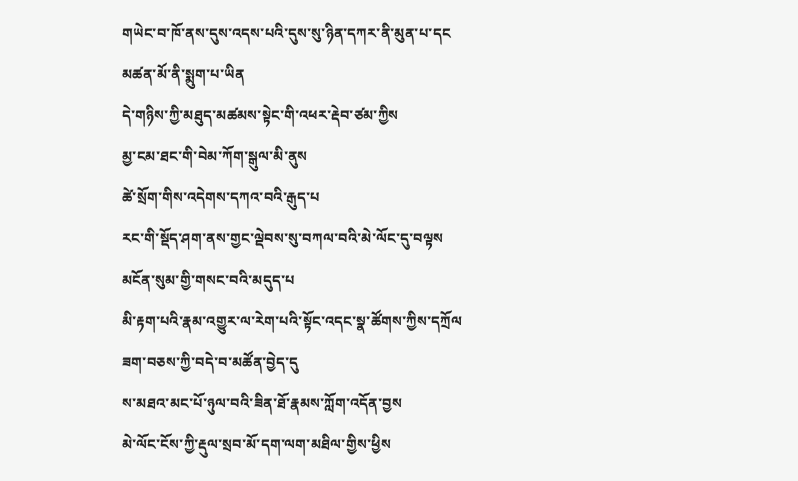གཡེང་བ་ཁོ་ནས་དུས་འདས་པའི་དུས་སུ་ཉིན་དཀར་ནི་མུན་པ་དང
མཚན་མོ་ནི་སྨུག་པ་ཡིན
དེ་གཉིས་ཀྱི་མཐུད་མཚམས་སྟེང་གི་འཕར་རྡེབ་ཙམ་ཀྱིས
མྱ་ངམ་ཐང་གི་བེམ་ཀོག་སྒུལ་མི་ནུས
ཚེ་སྲོག་གིས་འདེགས་དཀའ་བའི་རྒུད་པ
རང་གི་སྡོད་ཤག་ནས་གྱང་ལྡེབས་སུ་བཀལ་བའི་མེ་ལོང་དུ་བལྟས
མངོན་སུམ་གྱི་གསང་བའི་མདུད་པ
མི་རྟག་པའི་རྣམ་འགྱུར་ལ་རེག་པའི་སྟོང་འདང་སྣ་ཚོགས་ཀྱིས་དཀྲོལ
ཟག་བཅས་ཀྱི་བདེ་བ་མཚོན་བྱེད་དུ
ས་མཐའ་མང་པོ་ཉུལ་བའི་ཟིན་ཐོ་རྣམས་ཀློག་འདོན་བྱས
མེ་ལོང་ངོས་ཀྱི་རྡུལ་སྲབ་མོ་དག་ལག་མཐིལ་གྱིས་ཕྱིས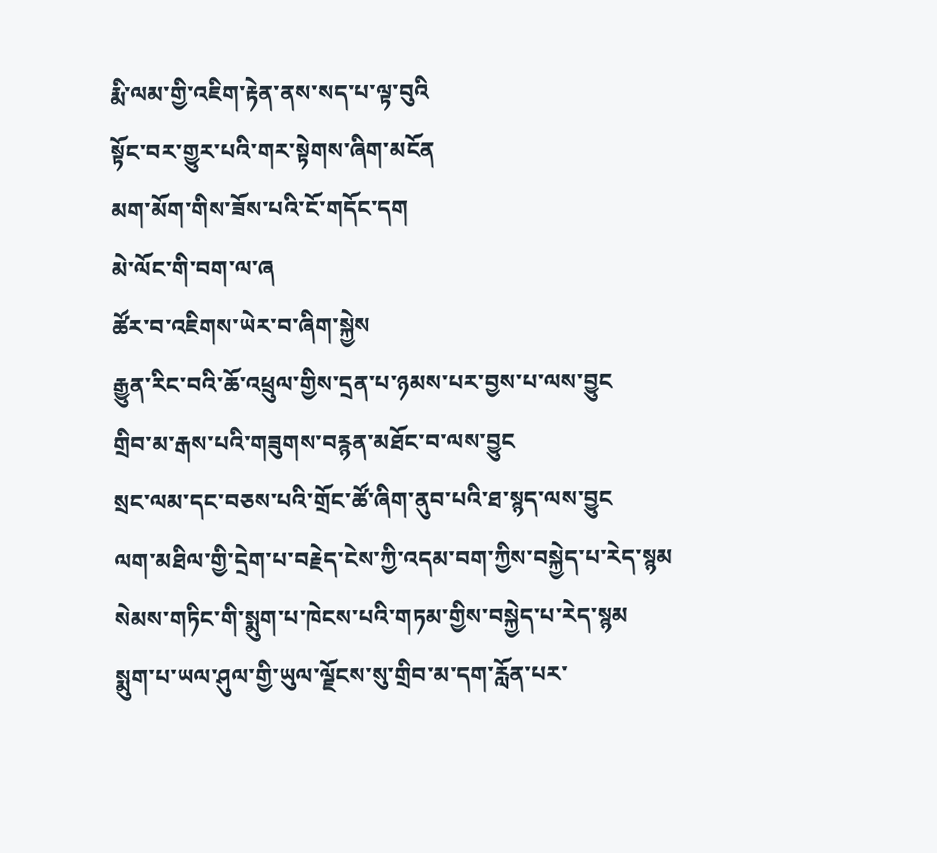རྨི་ལམ་གྱི་འཇིག་རྟེན་ནས་སད་པ་ལྟ་བུའི
སྟོང་བར་གྱུར་པའི་གར་སྟེགས་ཞིག་མངོན
མག་མོག་གིས་ཟོས་པའི་ངོ་གདོང་དག
མེ་ལོང་གི་བག་ལ་ཞ
ཚོར་བ་འཇིགས་ཡེར་བ་ཞིག་སྐྱེས
རྒྱུན་རིང་བའི་ཆོ་འཕྲུལ་གྱིས་དྲན་པ་ཉམས་པར་བྱས་པ་ལས་བྱུང
གྲིབ་མ་རྒས་པའི་གཟུགས་བརྙན་མཐོང་བ་ལས་བྱུང
སྲང་ལམ་དང་བཅས་པའི་གྲོང་ཚོ་ཞིག་ནུབ་པའི་ཐ་སྙད་ལས་བྱུང
ལག་མཐིལ་གྱི་དྲེག་པ་བརྗེད་ངེས་ཀྱི་འདམ་བག་ཀྱིས་བསྐྱེད་པ་རེད་སྙམ
སེམས་གཏིང་གི་སྨུག་པ་ཁེངས་པའི་གཏམ་གྱིས་བསྐྱེད་པ་རེད་སྙམ
སྨུག་པ་ཡལ་ཤུལ་གྱི་ཡུལ་ལྗོངས་སུ་གྲིབ་མ་དག་རློན་པར་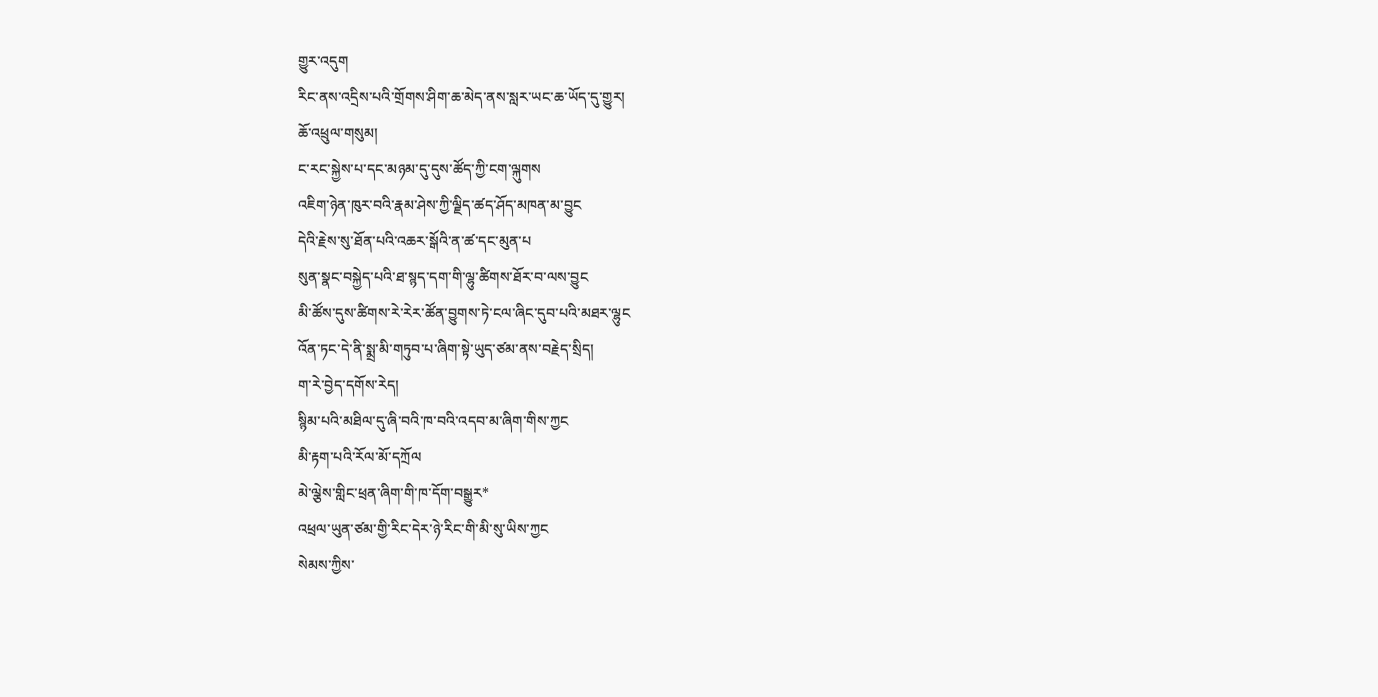གྱུར་འདུག
རིང་ནས་འདྲིས་པའི་གྲོགས་ཤིག་ཆ་མེད་ནས་སླར་ཡང་ཆ་ཡོད་དུ་གྱུར།
ཆོ་འཕྲུལ་གསུམ།
ང་རང་སྐྱེས་པ་དང་མཉམ་དུ་དུས་ཚོད་ཀྱི་ངག་ལྐུགས
འཇིག་ཉེན་ཁུར་བའི་རྣམ་ཤེས་ཀྱི་ལྗིད་ཚད་ཤོད་མཁན་མ་བྱུང
དེའི་རྗེས་སུ་ཐོན་པའི་འཆར་སྒོའི་ན་ཚ་དང་མུན་པ
སུན་སྣང་བསྐྱེད་པའི་ཐ་སྙད་དག་གི་ལྷུ་ཚིགས་ཐོར་བ་ལས་བྱུང
མི་ཚོས་དུས་ཚིགས་རེ་རེར་ཚོན་བྱུགས་ཏེ་ངལ་ཞིང་དུབ་པའི་མཐར་ལྷུང
འོན་ཏང་དེ་ནི་སྨྲ་མི་གཏུབ་པ་ཞིག་སྟེ་ཡུད་ཙམ་ནས་བརྗེད་སྲིད།
ག་རེ་བྱེད་དགོས་རེད།
སྙིམ་པའི་མཐིལ་དུ་ཞི་བའི་ཁ་བའི་འདབ་མ་ཞིག་གིས་ཀྱང
མི་རྟག་པའི་རོལ་མོ་དཀྲོལ
མེ་ལྕེས་གླིང་ཕྲན་ཞིག་གི་ཁ་དོག་བསྒྱུར*
འཕྲལ་ཡུན་ཙམ་གྱི་རིང་དེར་ཉེ་རིང་གི་མི་སུ་ཡིས་ཀྱང
སེམས་ཀྱིས་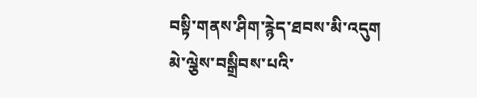བསྟི་གནས་ཤིག་རྙེད་ཐབས་མི་འདུག
མེ་ལྕེས་བསྒྲིབས་པའི་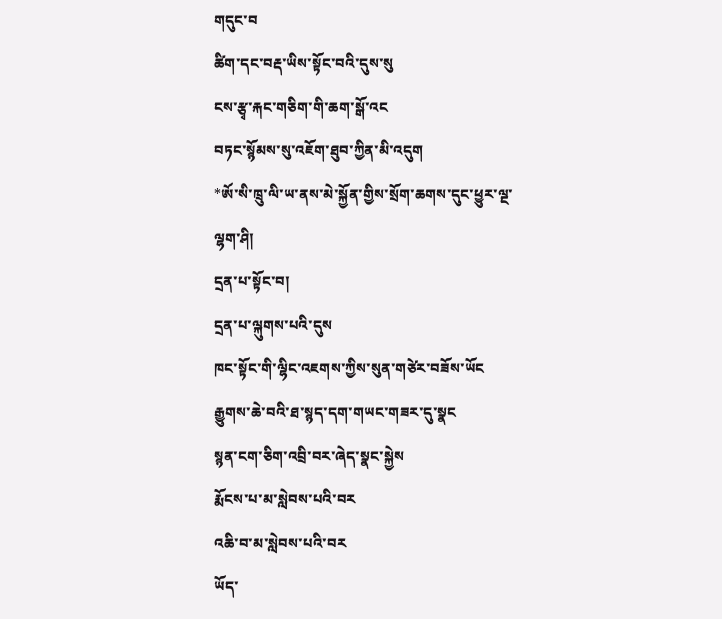གདུང་བ
ཚིག་དང་བརྡ་ཡིས་སྟོང་བའི་དུས་སུ
ངས་རྩྭ་རྐང་གཅིག་གི་ཆག་སྒོ་འང
བཏང་སྙོམས་སུ་འཇོག་ཐུབ་ཀྱིན་མི་འདུག
*ཨོ་སི་ཁྲུ་ལི་ཡ་ནས་མེ་སྐྱོན་གྱིས་སྲོག་ཆགས་དུང་ཕྱུར་ལྔ་ལྷག་ཤི།
དྲན་པ་སྟོང་བ།
དྲན་པ་ལྐུགས་པའི་དུས
ཁང་སྟོང་གི་ལྷིང་འཇགས་ཀྱིས་སུན་གཙེར་བཟོས་ཡོང
རྒྱུགས་ཆེ་བའི་ཐ་སྙད་དག་གཡང་གཟར་དུ་སྣང
སྙན་ངག་ཅིག་འབྲི་བར་ཞེད་སྣང་སྐྱེས
རྨོངས་པ་མ་སླེབས་པའི་བར
འཆི་བ་མ་སླེབས་པའི་བར
ཡོད་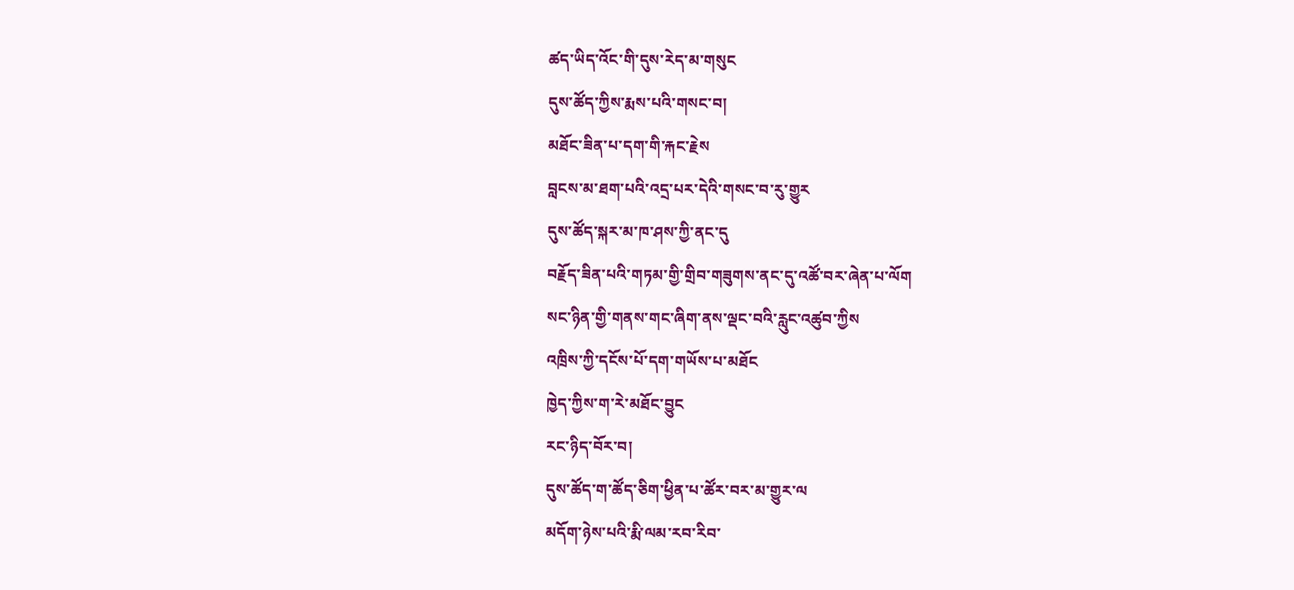ཚད་ཡིད་འོང་གི་དུས་རེད་མ་གསུང
དུས་ཚོད་ཀྱིས་རྨས་པའི་གསང་བ།
མཐོང་ཟིན་པ་དག་གི་རྐང་རྗེས
བླངས་མ་ཐག་པའི་འདྲ་པར་དེའི་གསང་བ་རུ་གྱུར
དུས་ཚོད་སྐར་མ་ཁ་ཤས་ཀྱི་ནང་དུ
བརྗོད་ཟིན་པའི་གཏམ་གྱི་གྲིབ་གཟུགས་ནང་དུ་འཚོ་བར་ཞེན་པ་ལོག
སང་ཉིན་གྱི་གནས་གང་ཞིག་ནས་ལྡང་བའི་རླུང་འཚུབ་ཀྱིས
འཁྲིས་ཀྱི་དངོས་པོ་དག་གཡོས་པ་མཐོང
ཁྱེད་ཀྱིས་ག་རེ་མཐོང་བྱུང
རང་ཉིད་བོར་བ།
དུས་ཚོད་ག་ཚོད་ཅིག་ཕྱིན་པ་ཚོར་བར་མ་གྱུར་ལ
མདོག་ཉེས་པའི་རྨི་ལམ་རབ་རིབ་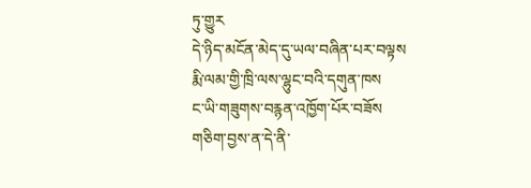ཏུ་གྱུར
དེ་ཉིད་མངོན་མེད་དུ་ཡལ་བཞིན་པར་བལྟས
རྨི་ལམ་གྱི་ཁྲི་ལས་ལྷུང་བའི་དགུན་ཁས
ང་ཡི་གཟུགས་བརྙན་འཁྱོག་པོར་བཟོས
གཅིག་བྱས་ན་དེ་ནི་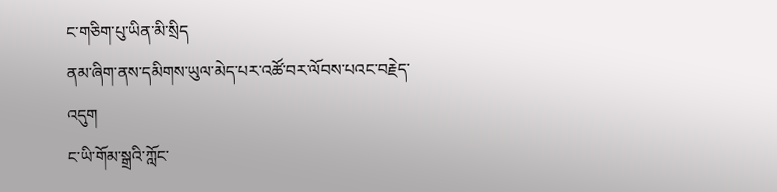ང་གཅིག་པུ་ཡིན་མི་སྲིད
ནམ་ཞིག་ནས་དམིགས་ཡུལ་མེད་པར་འཚོ་བར་ལོབས་པའང་བརྗེད་འདུག
ང་ཡི་གོམ་སྒྲའི་ཀློང་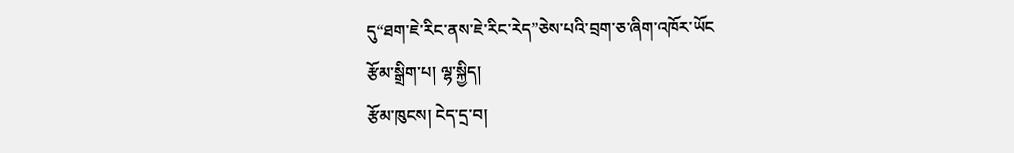དུ“ཐག་ཇེ་རིང་ནས་ཇེ་རིང་རེད”ཅེས་པའི་བྲག་ཅ་ཞིག་འཁོར་ཡོང
རྩོམ་སྒྲིག་པ། ལྷ་སྐྱིད།
རྩོམ་ཁུངས། ངེད་དྲ་བ།